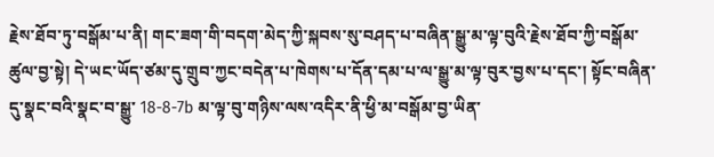རྗེས་ཐོབ་ཏུ་བསྒོམ་པ་ནི། གང་ཟག་གི་བདག་མེད་ཀྱི་སྐབས་སུ་བཤད་པ་བཞིན་སྒྱུ་མ་ལྟ་བུའི་རྗེས་ཐོབ་ཀྱི་བསྒོམ་ཚུལ་བྱ་སྟེ། དེ་ཡང་ཡོད་ཙམ་དུ་གྲུབ་ཀྱང་བདེན་པ་ཁེགས་པ་དོན་དམ་པ་ལ་སྒྱུ་མ་ལྟ་བུར་བྱས་པ་དང་། སྟོང་བཞིན་དུ་སྣང་བའི་སྣང་བ་སྒྱུ་ 18-8-7b མ་ལྟ་བུ་གཉིས་ལས་འདིར་ནི་ཕྱི་མ་བསྒོམ་བྱ་ཡིན་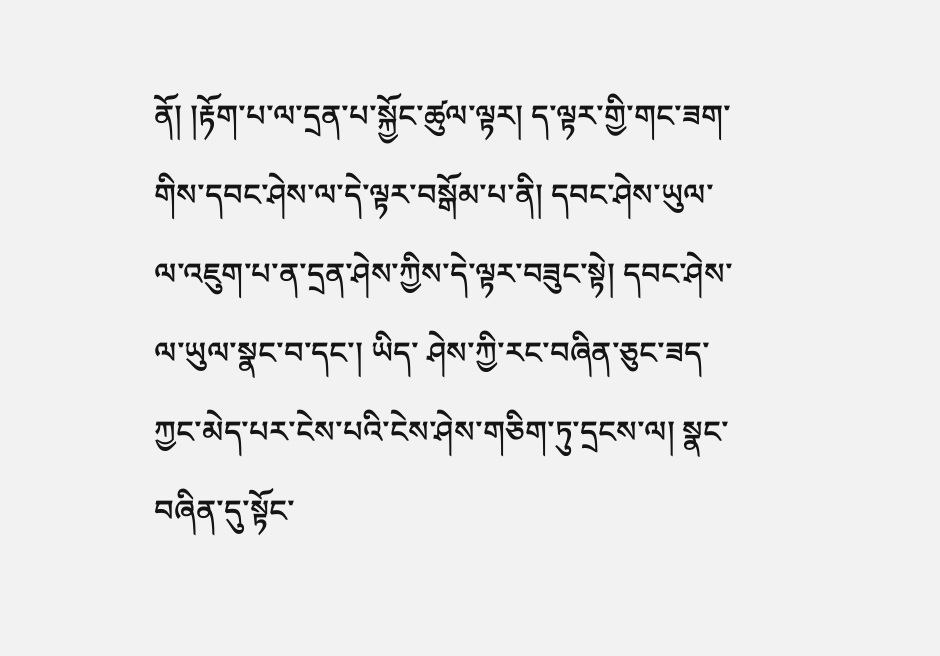ནོ། །རྟོག་པ་ལ་དྲན་པ་སྐྱོང་ཚུལ་ལྟར། ད་ལྟར་གྱི་གང་ཟག་གིས་དབང་ཤེས་ལ་དེ་ལྟར་བསྒོམ་པ་ནི། དབང་ཤེས་ཡུལ་ལ་འཇུག་པ་ན་དྲན་ཤེས་ཀྱིས་དེ་ལྟར་བཟུང་སྟེ། དབང་ཤེས་ལ་ཡུལ་སྣང་བ་དང་། ཡིད་ ཤེས་ཀྱི་རང་བཞིན་ཅུང་ཟད་ཀྱང་མེད་པར་ངེས་པའི་ངེས་ཤེས་གཅིག་ཏུ་དྲངས་ལ། སྣང་བཞིན་དུ་སྟོང་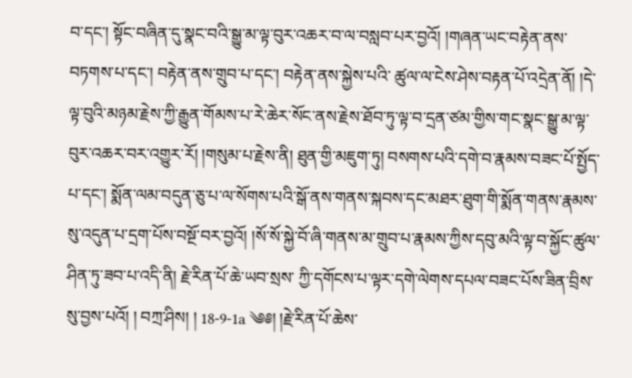བ་དང་། སྟོང་བཞིན་དུ་སྣང་བའི་སྒྱུ་མ་ལྟ་བུར་འཆར་བ་ལ་བསླབ་པར་བྱའོ། །གཞན་ཡང་བརྟེན་ནས་བཏགས་པ་དང་། བརྟེན་ནས་གྲུབ་པ་དང་། བརྟེན་ནས་སྐྱེས་པའི་ ཚུལ་ལ་ངེས་ཤེས་བརྟན་པོ་འདྲེན་ནོ། །དེ་ལྟ་བུའི་མཉམ་རྗེས་ཀྱི་རྒྱུན་གོམས་པ་རེ་ཆེར་སོང་ནས་རྗེས་ཐོབ་ཏུ་ལྟ་བ་དྲན་ཙམ་གྱིས་གང་སྣང་སྒྱུ་མ་ལྟ་བུར་འཆར་བར་འགྱུར་རོ། །གསུམ་པ་རྗེས་ནི། ཐུན་གྱི་མཇུག་ཏུ། བསགས་པའི་དགེ་བ་རྣམས་བཟང་པོ་སྤྱོད་ པ་དང་། སྨོན་ལམ་བདུན་ཅུ་པ་ལ་སོགས་པའི་སྒོ་ནས་གནས་སྐབས་དང་མཐར་ཐུག་གི་སྨོན་གནས་རྣམས་སུ་འདུན་པ་དྲག་པོས་བསྔོ་བར་བྱའོ། །སོ་སོ་སྐྱེ་བོ་ཞི་གནས་མ་གྲུབ་པ་རྣམས་ཀྱིས་དབུ་མའི་ལྟ་བ་སྐྱོང་ཚུལ་ཤིན་ཏུ་ཟབ་པ་འདི་ནི། རྗེ་རིན་པོ་ཆེ་ཡབ་སྲས་ ཀྱི་དགོངས་པ་ལྟར་དགེ་ལེགས་དཔལ་བཟང་པོས་ཟིན་བྲིས་སུ་བྱས་པའོ། ། བཀྲ་ཤིས། ། 18-9-1a ༄༅། །རྗེ་རིན་པོ་ཆེས་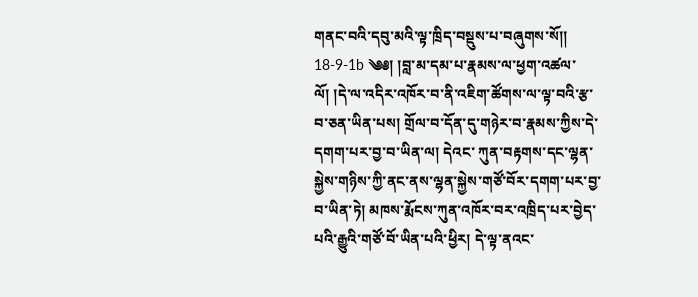གནང་བའི་དབུ་མའི་ལྟ་ཁྲིད་བསྡུས་པ་བཞུགས་སོ།། 18-9-1b ༄༅། །བླ་མ་དམ་པ་རྣམས་ལ་ཕྱག་འཚལ་ལོ། །དེ་ལ་འདིར་འཁོར་བ་ནི་འཇིག་ཚོགས་ལ་ལྟ་བའི་རྩ་བ་ཅན་ཡིན་པས། གྲོལ་བ་དོན་དུ་གཉེར་བ་རྣམས་ཀྱིས་དེ་དགག་པར་བྱ་བ་ཡིན་ལ། དེའང་ ཀུན་བརྟགས་དང་ལྷན་སྐྱེས་གཉིས་ཀྱི་ནང་ནས་ལྷན་སྐྱེས་གཙོ་བོར་དགག་པར་བྱ་བ་ཡིན་ཏེ། མཁས་རྨོངས་ཀུན་འཁོར་བར་འཁྲིད་པར་བྱེད་པའི་རྒྱུའི་གཙོ་བོ་ཡིན་པའི་ཕྱིར། དེ་ལྟ་ནའང་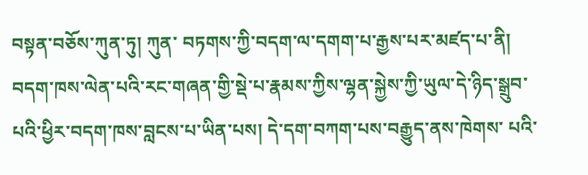བསྟན་བཅོས་ཀུན་ཏུ། ཀུན་ བཏགས་ཀྱི་བདག་ལ་དགག་པ་རྒྱས་པར་མཛད་པ་ནི། བདག་ཁས་ལེན་པའི་རང་གཞན་གྱི་སྡེ་པ་རྣམས་ཀྱིས་ལྷན་སྐྱེས་ཀྱི་ཡུལ་དེ་ཉིད་སྒྲུབ་པའི་ཕྱིར་བདག་ཁས་བླངས་པ་ཡིན་པས། དེ་དག་བཀག་པས་བརྒྱུད་ནས་ཁེགས་ པའི་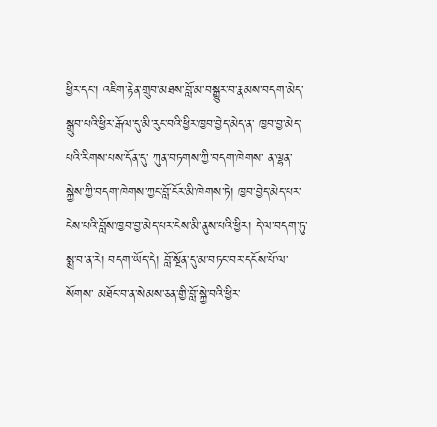ཕྱིར་དང་། འཇིག་རྟེན་གྲུབ་མཐས་བློ་མ་བསྒྱུར་བ་རྣམས་བདག་མེད་སྒྲུབ་པའི་ཕྱིར་རྒོལ་དུ་མི་རུང་བའི་ཕྱིར་ཁྱབ་བྱེད་མེད་ན་ ཁྱབ་བྱ་མེད་པའི་རིགས་པས་དོན་དུ་ ཀུན་བཏགས་ཀྱི་བདག་ཁེགས་ ན་ལྷན་སྐྱེས་ཀྱི་བདག་ཁེགས་ཀྱང་བློ་ངོར་མི་ཁེགས་ཏེ། ཁྱབ་བྱེད་མེད་པར་ངེས་པའི་བློས་ཁྱབ་བྱ་མེད་པར་ངེས་མི་ནུས་པའི་ཕྱིར། དེ་ལ་བདག་ཏུ་སྨྲ་བ་ན་རེ། བདག་ཡོད་དེ། བློ་སྔོན་དུ་མ་བཏང་བར་དངོས་པོ་ལ་སོགས་ མཐོང་བ་ན་སེམས་ཅན་གྱི་བློ་སྐྱེ་བའི་ཕྱིར་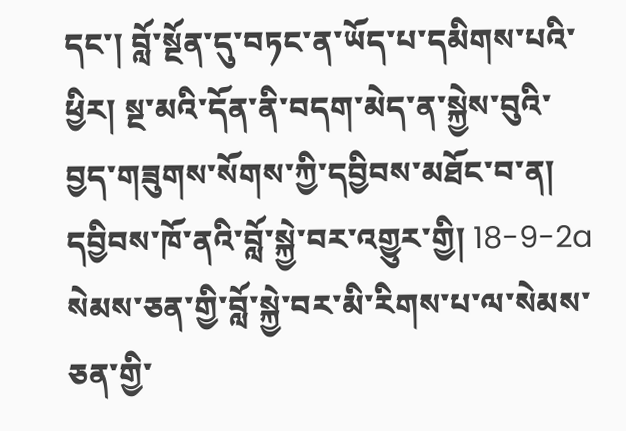དང་། བློ་སྔོན་དུ་བཏང་ན་ཡོད་པ་དམིགས་པའི་ཕྱིར། སྔ་མའི་དོན་ནི་བདག་མེད་ན་སྐྱེས་བུའི་བྱད་གཟུགས་སོགས་ཀྱི་དབྱིབས་མཐོང་བ་ན། དབྱིབས་ཁོ་ནའི་བློ་སྐྱེ་བར་འགྱུར་གྱི། 18-9-2a སེམས་ཅན་གྱི་བློ་སྐྱེ་བར་མི་རིགས་པ་ལ་སེམས་ཅན་གྱི་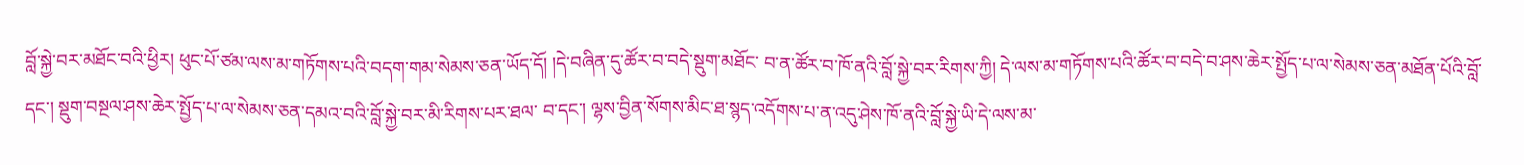བློ་སྐྱེ་བར་མཐོང་བའི་ཕྱིར། ཕུང་པོ་ཙམ་ལས་མ་གཏོགས་པའི་བདག་གམ་སེམས་ཅན་ཡོད་དོ། །དེ་བཞིན་དུ་ཚོར་བ་བདེ་སྡུག་མཐོང་ བ་ན་ཚོར་བ་ཁོ་ནའི་བློ་སྐྱེ་བར་རིགས་ཀྱི། དེ་ལས་མ་གཏོགས་པའི་ཚོར་བ་བདེ་བ་ཤས་ཆེར་སྤྱོད་པ་ལ་སེམས་ཅན་མཐོན་པོའི་བློ་དང་། སྡུག་བསྔལ་ཤས་ཆེར་སྤྱོད་པ་ལ་སེམས་ཅན་དམའ་བའི་བློ་སྐྱེ་བར་མི་རིགས་པར་ཐལ་ བ་དང་། ལྷས་བྱིན་སོགས་མིང་ཐ་སྙད་འདོགས་པ་ན་འདུ་ཤེས་ཁོ་ནའི་བློ་སྐྱེ་ཡི་དེ་ལས་མ་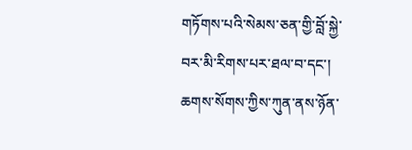གཏོགས་པའི་སེམས་ཅན་གྱི་བློ་སྐྱེ་བར་མི་རིགས་པར་ཐལ་བ་དང་། ཆགས་སོགས་ཀྱིས་ཀུན་ནས་ཉོན་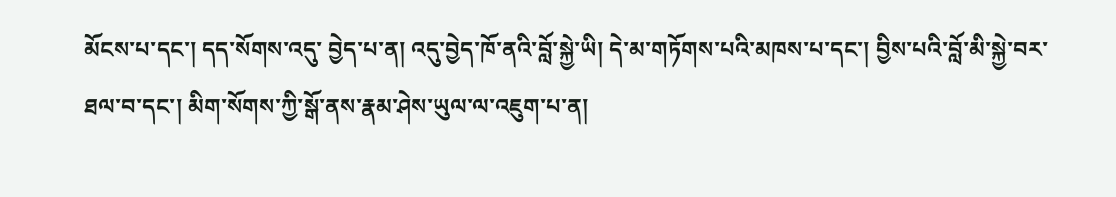མོངས་པ་དང་། དད་སོགས་འདུ་ བྱེད་པ་ན། འདུ་བྱེད་ཁོ་ནའི་བློ་སྐྱེ་ཡི། དེ་མ་གཏོགས་པའི་མཁས་པ་དང་། བྱིས་པའི་བློ་མི་སྐྱེ་བར་ཐལ་བ་དང་། མིག་སོགས་ཀྱི་སྒོ་ནས་རྣམ་ཤེས་ཡུལ་ལ་འཇུག་པ་ན།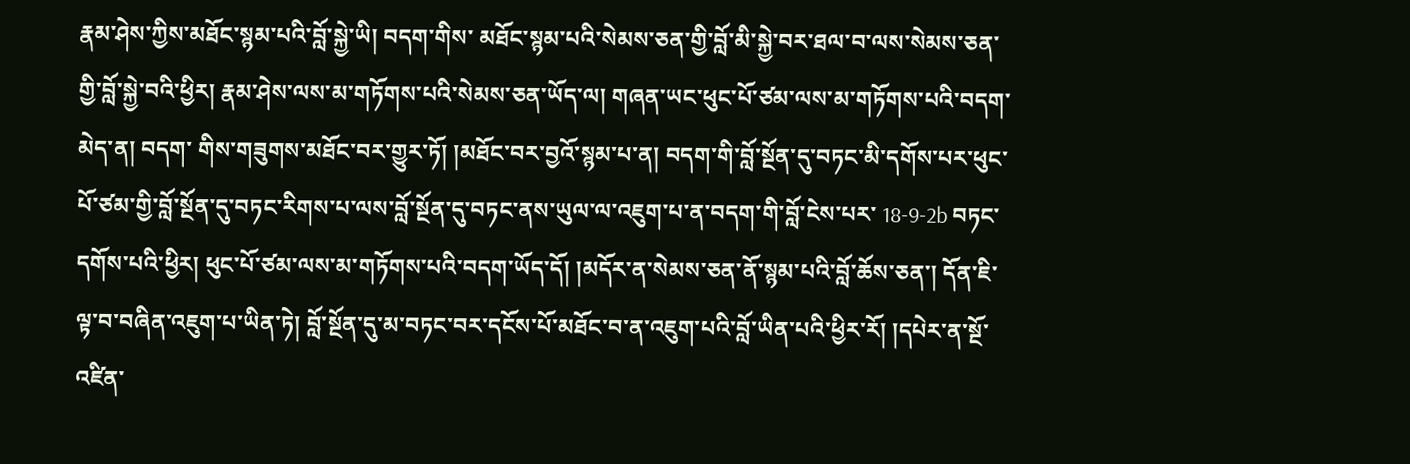རྣམ་ཤེས་ཀྱིས་མཐོང་སྙམ་པའི་བློ་སྐྱེ་ཡི། བདག་གིས་ མཐོང་སྙམ་པའི་སེམས་ཅན་གྱི་བློ་མི་སྐྱེ་བར་ཐལ་བ་ལས་སེམས་ཅན་གྱི་བློ་སྐྱེ་བའི་ཕྱིར། རྣམ་ཤེས་ལས་མ་གཏོགས་པའི་སེམས་ཅན་ཡོད་ལ། གཞན་ཡང་ཕུང་པོ་ཙམ་ལས་མ་གཏོགས་པའི་བདག་མེད་ན། བདག་ གིས་གཟུགས་མཐོང་བར་གྱུར་ཏོ། །མཐོང་བར་བྱའོ་སྙམ་པ་ན། བདག་གི་བློ་སྔོན་དུ་བཏང་མི་དགོས་པར་ཕུང་པོ་ཙམ་གྱི་བློ་སྔོན་དུ་བཏང་རིགས་པ་ལས་བློ་སྔོན་དུ་བཏང་ནས་ཡུལ་ལ་འཇུག་པ་ན་བདག་གི་བློ་ངེས་པར་ 18-9-2b བཏང་དགོས་པའི་ཕྱིར། ཕུང་པོ་ཙམ་ལས་མ་གཏོགས་པའི་བདག་ཡོད་དོ། །མདོར་ན་སེམས་ཅན་ནོ་སྙམ་པའི་བློ་ཆོས་ཅན་། དོན་ཇི་ལྟ་བ་བཞིན་འཇུག་པ་ཡིན་ཏེ། བློ་སྔོན་དུ་མ་བཏང་བར་དངོས་པོ་མཐོང་བ་ན་འཇུག་པའི་བློ་ཡིན་པའི་ཕྱིར་རོ། །དཔེར་ན་སྔོ་ འཛིན་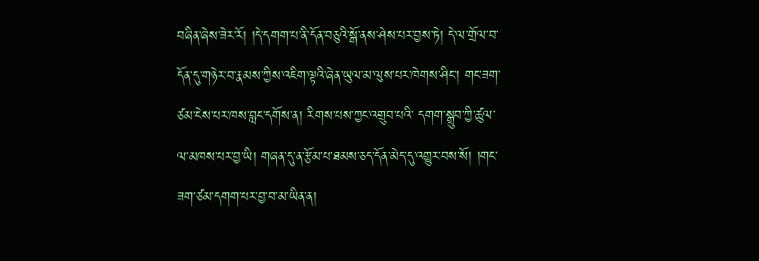བཞིན་ཞེས་ཟེར་རོ། །དེ་དགག་པ་ནི་དོན་བཅུའི་སྒོ་ནས་ཤེས་པར་བྱས་ཏེ། དེ་ལ་གྲོལ་བ་དོན་དུ་གཉེར་བ་རྣམས་ཀྱིས་འཇིག་ལྟའི་ཞེན་ཡུལ་མ་ལུས་པར་ཁེགས་ཤིང་། གང་ཟག་ཙམ་ངེས་པར་ཁས་བླང་དགོས་ན། རིགས་པས་ཀྱང་འགྲུབ་པའི་ དགག་སྒྲུབ་ཀྱི་ཚུལ་ལ་མཁས་པར་བྱ་ཡི། གཞན་དུ་ན་རྩོམ་པ་ཐམས་ཅད་དོན་མེད་དུ་འགྱུར་བས་སོ། །གང་ཟག་ཙམ་དགག་པར་བྱ་བ་མ་ཡིན་ན།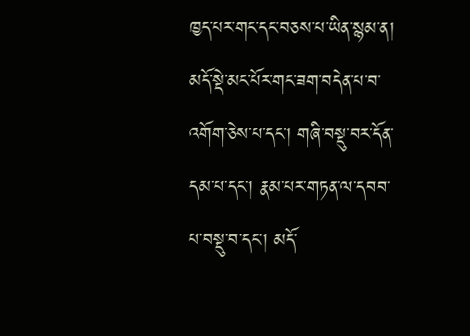ཁྱད་པར་གང་དང་བཅས་པ་ཡིན་སྙམ་ན། མདོ་སྡེ་མང་པོར་གང་ཟག་བདེན་པ་བ་འགོག་ཅེས་པ་དང་། གཞི་བསྡུ་བར་དོན་དམ་པ་དང་། རྣམ་པར་གཏན་ལ་དབབ་པ་བསྡུ་བ་དང་། མདོ་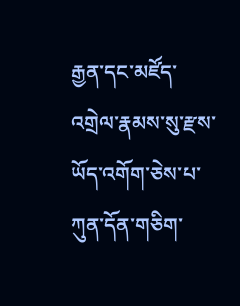རྒྱན་དང་མཛོད་འགྲེལ་རྣམས་སུ་རྫས་ཡོད་འགོག་ཅེས་པ་ཀུན་དོན་གཅིག་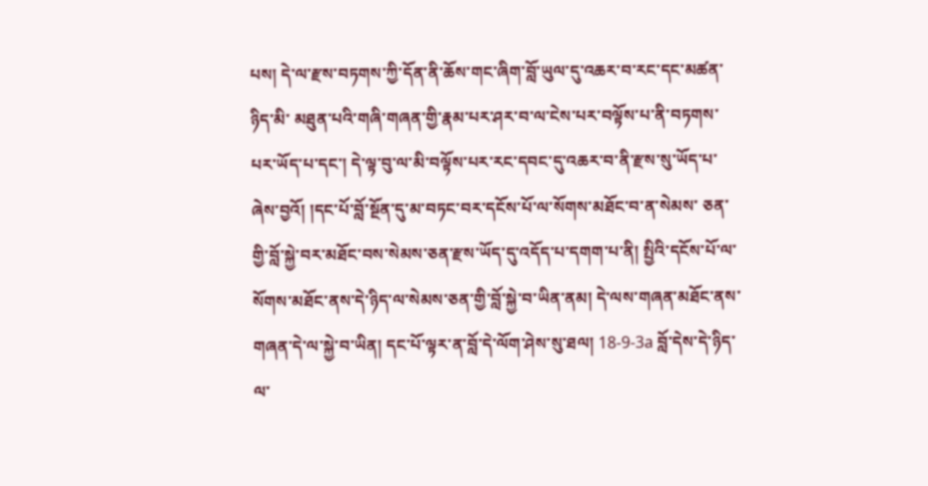པས། དེ་ལ་རྫས་བཏགས་ཀྱི་དོན་ནི་ཆོས་གང་ཞིག་བློ་ཡུལ་དུ་འཆར་བ་རང་དང་མཚན་ཉིད་མི་ མཐུན་པའི་གཞི་གཞན་གྱི་རྣམ་པར་ཤར་བ་ལ་ངེས་པར་བལྟོས་པ་ནི་བཏགས་པར་ཡོད་པ་དང་། དེ་ལྟ་བུ་ལ་མི་བལྟོས་པར་རང་དབང་དུ་འཆར་བ་ནི་རྫས་སུ་ཡོད་པ་ཞེས་བྱའོ། །དང་པོ་བློ་སྔོན་དུ་མ་བཏང་བར་དངོས་པོ་ལ་སོགས་མཐོང་བ་ན་སེམས་ ཅན་གྱི་བློ་སྐྱེ་བར་མཐོང་བས་སེམས་ཅན་རྫས་ཡོད་དུ་འདོད་པ་དགག་པ་ནི། སྤྱིའི་དངོས་པོ་ལ་སོགས་མཐོང་ནས་དེ་ཉིད་ལ་སེམས་ཅན་གྱི་བློ་སྐྱེ་བ་ཡིན་ནམ། དེ་ལས་གཞན་མཐོང་ནས་གཞན་དེ་ལ་སྐྱེ་བ་ཡིན། དང་པོ་ལྟར་ན་བློ་དེ་ལོག་ཤེས་སུ་ཐལ། 18-9-3a བློ་དེས་དེ་ཉིད་ལ་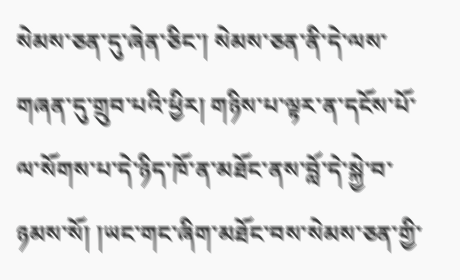སེམས་ཅན་དུ་ཞེན་ཅིང་། སེམས་ཅན་ནི་དེ་ལས་གཞན་དུ་གྲུབ་པའི་ཕྱིར། གཉིས་པ་ལྟར་ན་དངོས་པོ་ལ་སོགས་པ་དེ་ཉིད་ཁོ་ན་མཐོང་ནས་བློ་དེ་སྐྱེ་བ་ཉམས་སོ། །ཡང་གང་ཞིག་མཐོང་བས་སེམས་ཅན་གྱི་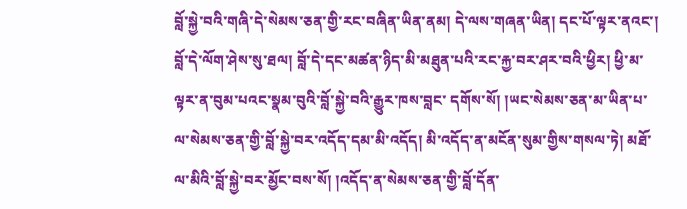བློ་སྐྱེ་བའི་གཞི་དེ་སེམས་ཅན་གྱི་རང་བཞིན་ཡིན་ནམ། དེ་ལས་གཞན་ཡིན། དང་པོ་ལྟར་ནའང་། བློ་དེ་ལོག་ཤེས་སུ་ཐལ། བློ་དེ་དང་མཚན་ཉིད་མི་མཐུན་པའི་རང་རྐྱ་བར་ཤར་བའི་ཕྱིར། ཕྱི་མ་ལྟར་ན་བུམ་པའང་སྣམ་བུའི་བློ་སྐྱེ་བའི་རྒྱུར་ཁས་བླང་ དགོས་སོ། །ཡང་སེམས་ཅན་མ་ཡིན་པ་ལ་སེམས་ཅན་གྱི་བློ་སྐྱེ་བར་འདོད་དམ་མི་འདོད། མི་འདོད་ན་མངོན་སུམ་གྱིས་གསལ་ཏེ། མཐོ་ལ་མིའི་བློ་སྐྱེ་བར་མྱོང་བས་སོ། །འདོད་ན་སེམས་ཅན་གྱི་བློ་དོན་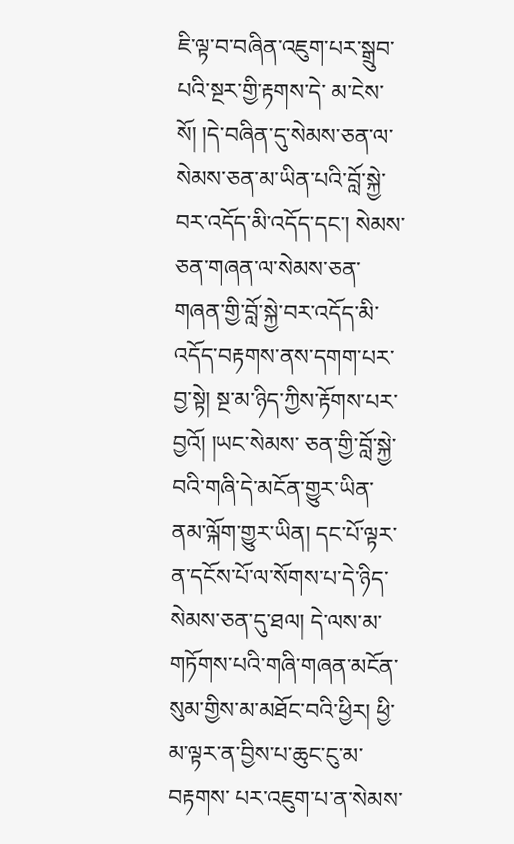ཇི་ལྟ་བ་བཞིན་འཇུག་པར་སྒྲུབ་པའི་སྔར་གྱི་རྟགས་དེ་ མ་ངེས་སོ། །དེ་བཞིན་དུ་སེམས་ཅན་ལ་སེམས་ཅན་མ་ཡིན་པའི་བློ་སྐྱེ་བར་འདོད་མི་འདོད་དང་། སེམས་ཅན་གཞན་ལ་སེམས་ཅན་གཞན་གྱི་བློ་སྐྱེ་བར་འདོད་མི་འདོད་བརྟགས་ནས་དགག་པར་བྱ་སྟེ། སྔ་མ་ཉིད་ཀྱིས་རྟོགས་པར་བྱའོ། །ཡང་སེམས་ ཅན་གྱི་བློ་སྐྱེ་བའི་གཞི་དེ་མངོན་གྱུར་ཡིན་ནམ་ལྐོག་གྱུར་ཡིན། དང་པོ་ལྟར་ན་དངོས་པོ་ལ་སོགས་པ་དེ་ཉིད་སེམས་ཅན་དུ་ཐལ། དེ་ལས་མ་གཏོགས་པའི་གཞི་གཞན་མངོན་སུམ་གྱིས་མ་མཐོང་བའི་ཕྱིར། ཕྱི་མ་ལྟར་ན་བྱིས་པ་ཆུང་ངུ་མ་བརྟགས་ པར་འཇུག་པ་ན་སེམས་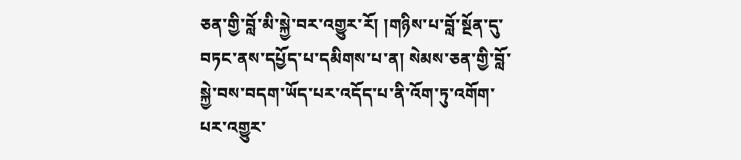ཅན་གྱི་བློ་མི་སྐྱེ་བར་འགྱུར་རོ། །གཉིས་པ་བློ་སྔོན་དུ་བཏང་ནས་དཔྱོད་པ་དམིགས་པ་ན། སེམས་ཅན་གྱི་བློ་སྐྱེ་བས་བདག་ཡོད་པར་འདོད་པ་ནི་འོག་ཏུ་འགོག་པར་འགྱུར་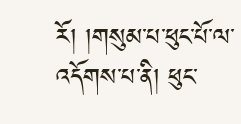རོ། །གསུམ་པ་ཕུང་པོ་ལ་འདོགས་པ་ནི། ཕུང་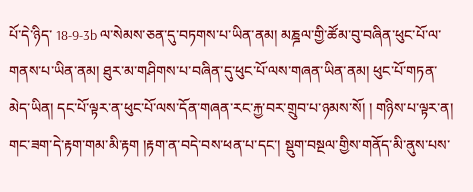པོ་དེ་ཉིད་ 18-9-3b ལ་སེམས་ཅན་དུ་བཏགས་པ་ཡིན་ནམ། མཎྜལ་གྱི་ཚོམ་བུ་བཞིན་ཕུང་པོ་ལ་གནས་པ་ཡིན་ནམ། ཐུར་མ་གཤིགས་པ་བཞིན་དུ་ཕུང་པོ་ལས་གཞན་ཡིན་ནམ། ཕུང་པོ་གཏན་མེད་ཡིན། དང་པོ་ལྟར་ན་ཕུང་པོ་ལས་དོན་གཞན་རང་རྐྱ་བར་གྲུབ་པ་ཉམས་སོ། ། གཉིས་པ་ལྟར་ན། གང་ཟག་དེ་རྟག་གམ་མི་རྟག །རྟག་ན་བདེ་བས་ཕན་པ་དང་། སྡུག་བསྔལ་གྱིས་གནོད་མི་ནུས་པས་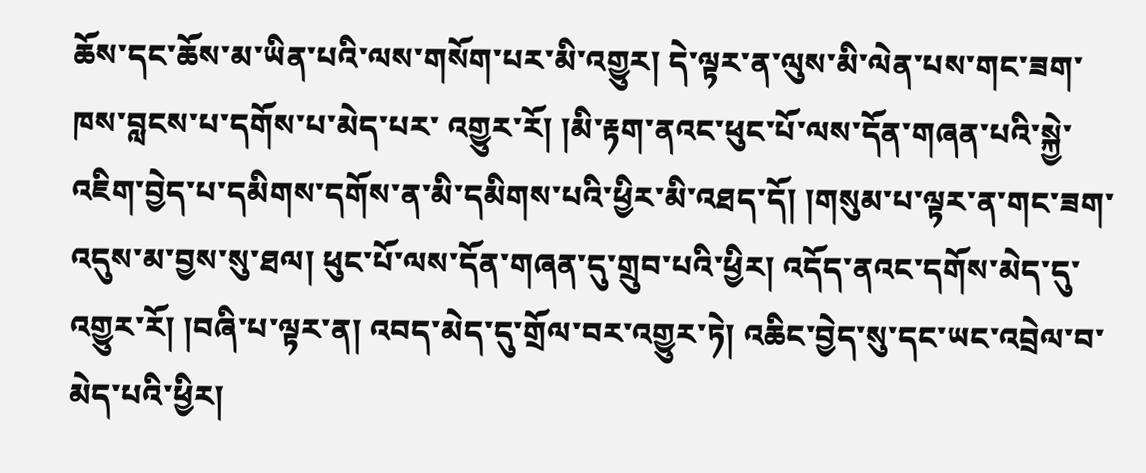ཆོས་དང་ཆོས་མ་ཡིན་པའི་ལས་གསོག་པར་མི་འགྱུར། དེ་ལྟར་ན་ལུས་མི་ལེན་པས་གང་ཟག་ཁས་བླངས་པ་དགོས་པ་མེད་པར་ འགྱུར་རོ། །མི་རྟག་ནའང་ཕུང་པོ་ལས་དོན་གཞན་པའི་སྐྱེ་འཇིག་བྱེད་པ་དམིགས་དགོས་ན་མི་དམིགས་པའི་ཕྱིར་མི་འཐད་དོ། །གསུམ་པ་ལྟར་ན་གང་ཟག་འདུས་མ་བྱས་སུ་ཐལ། ཕུང་པོ་ལས་དོན་གཞན་དུ་གྲུབ་པའི་ཕྱིར། འདོད་ནའང་དགོས་མེད་དུ་ འགྱུར་རོ། །བཞི་པ་ལྟར་ན། འབད་མེད་དུ་གྲོལ་བར་འགྱུར་ཏེ། འཆིང་བྱེད་སུ་དང་ཡང་འབྲེལ་བ་མེད་པའི་ཕྱིར།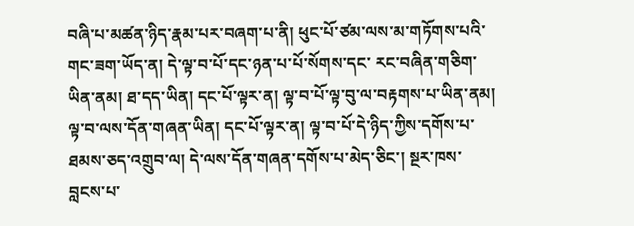བཞི་པ་མཚན་ཉིད་རྣམ་པར་བཞག་པ་ནི། ཕུང་པོ་ཙམ་ལས་མ་གཏོགས་པའི་གང་ཟག་ཡོད་ན། དེ་ལྟ་བ་པོ་དང་ཉན་པ་པོ་སོགས་དང་ རང་བཞིན་གཅིག་ཡིན་ནམ། ཐ་དད་ཡིན། དང་པོ་ལྟར་ན། ལྟ་བ་པོ་ལྟ་བུ་ལ་བརྟགས་པ་ཡིན་ནམ། ལྟ་བ་ལས་དོན་གཞན་ཡིན། དང་པོ་ལྟར་ན། ལྟ་བ་པོ་དེ་ཉིད་ཀྱིས་དགོས་པ་ཐམས་ཅད་འགྲུབ་ལ། དེ་ལས་དོན་གཞན་དགོས་པ་མེད་ཅིང་། སྔར་ཁས་བླངས་པ་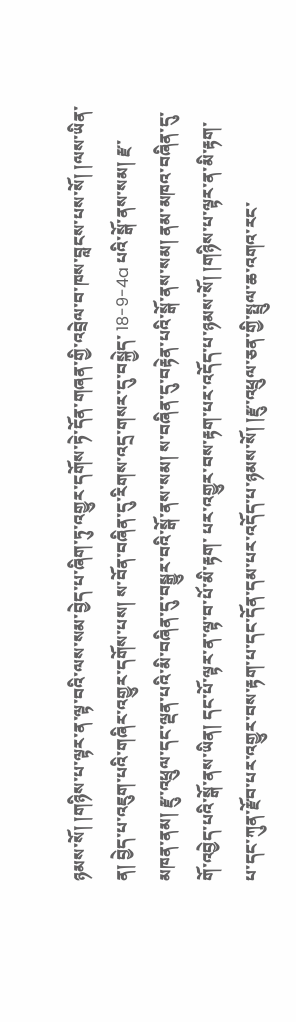ཉམས་སོ། །གཉིས་པ་ལྟར་ན་ལྟ་བའི་ལས་སམ་བྱེད་པ་ཞིག་ཏུ་འགྱུར་དགོས་ཏེ་དོན་གཞན་གྱི་འབྲེལ་བ་ཁས་བླངས་པས་སོ། །ལས་ཡིན་ན། བྱེད་པ་འཇུག་པའི་གཞིར་འགྱུར་དགོས་པས། ས་བོན་བཞིན་དུ་རིགས་འདྲ་གསར་དུ་བསྐྱེད་ 18-9-4a པའི་སྒོ་ནས་སམ། རྫ་མཁན་ནམ། རྫུ་འཕྲུལ་དང་ལྡན་པའི་མི་བཞིན་དུ་བསྒྱུར་བའི་སྒོ་ནས་སམ། ས་བཞིན་དུ་བརྟེན་པའི་སྒོ་ནས་སམ། ནམ་མཁའ་བཞིན་དུ་གོ་འབྱེད་པའི་སྒོ་ནས་ཡིན། དང་པོ་ལྟར་ན་ལྟ་བ་པོ་མི་རྟག་ པར་འགྱུར་བས་རྟག་པར་འདོད་པ་ཉམས་སོ། །གཉིས་པ་ལྟར་ན་མི་རྟག་པ་དང་ཀུན་རྫོབ་པར་འགྱུར་བས་རྟག་པ་དང་དོན་དམ་པར་འདོད་པ་ཉམས་སོ། །རྫུ་འཕྲུལ་ཅན་གྱི་སྤྲུལ་ཆ་འགའ་རང་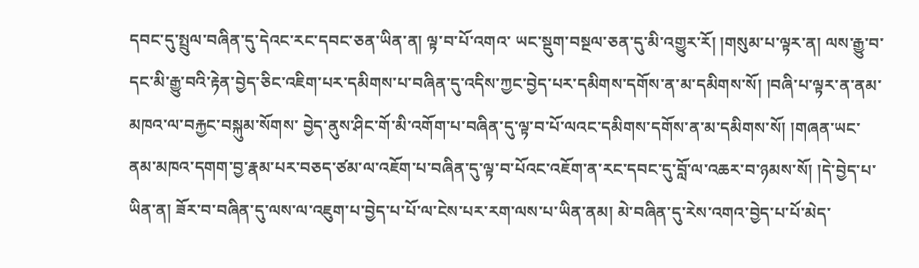དབང་དུ་སྤྲུལ་བཞིན་དུ་དེའང་རང་དབང་ཅན་ཡིན་ན། ལྟ་བ་པོ་འགའ་ ཡང་སྡུག་བསྔལ་ཅན་དུ་མི་འགྱུར་རོ། །གསུམ་པ་ལྟར་ན། ལས་རྒྱུ་བ་དང་མི་རྒྱུ་བའི་རྟེན་བྱེད་ཅིང་འཇིག་པར་དམིགས་པ་བཞིན་དུ་འདིས་ཀྱང་བྱེད་པར་དམིགས་དགོས་ན་མ་དམིགས་སོ། །བཞི་པ་ལྟར་ན་ནམ་མཁའ་ལ་བརྐྱང་བསྐུམ་སོགས་ བྱེད་ནུས་ཤིང་གོ་མི་འགོག་པ་བཞིན་དུ་ལྟ་བ་པོ་ལའང་དམིགས་དགོས་ན་མ་དམིགས་སོ། །གཞན་ཡང་ནམ་མཁའ་དགག་བྱ་རྣམ་པར་བཅད་ཙམ་ལ་འཇོག་པ་བཞིན་དུ་ལྟ་བ་པོའང་འཇོག་ན་རང་དབང་དུ་བློ་ལ་འཆར་བ་ཉམས་སོ། །དེ་བྱེད་པ་ ཡིན་ན། ཟོར་བ་བཞིན་དུ་ལས་ལ་འཇུག་པ་བྱེད་པ་པོ་ལ་ངེས་པར་རག་ལས་པ་ཡིན་ནམ། མེ་བཞིན་དུ་རེས་འགའ་བྱེད་པ་པོ་མེད་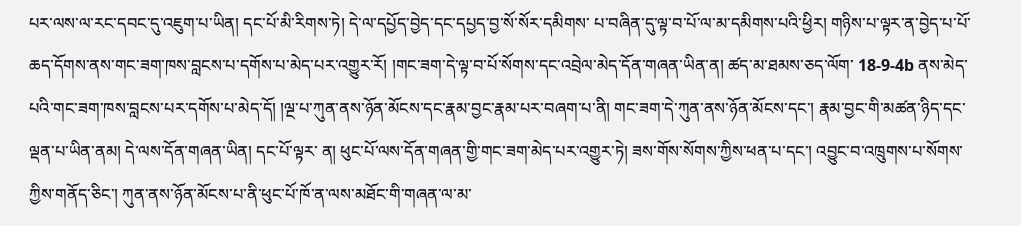པར་ལས་ལ་རང་དབང་དུ་འཇུག་པ་ཡིན། དང་པོ་མི་རིགས་ཏེ། དེ་ལ་དཔྱོད་བྱེད་དང་དཔྱད་བྱ་སོ་སོར་དམིགས་ པ་བཞིན་དུ་ལྟ་བ་པོ་ལ་མ་དམིགས་པའི་ཕྱིར། གཉིས་པ་ལྟར་ན་བྱེད་པ་པོ་ཆད་དོགས་ནས་གང་ཟག་ཁས་བླངས་པ་དགོས་པ་མེད་པར་འགྱུར་རོ། །གང་ཟག་དེ་ལྟ་བ་པོ་སོགས་དང་འབྲེལ་མེད་དོན་གཞན་ཡིན་ན། ཚད་མ་ཐམས་ཅད་ལོག་ 18-9-4b ནས་མེད་པའི་གང་ཟག་ཁས་བླངས་པར་དགོས་པ་མེད་དོ། །ལྔ་པ་ཀུན་ནས་ཉོན་མོངས་དང་རྣམ་བྱང་རྣམ་པར་བཞག་པ་ནི། གང་ཟག་དེ་ཀུན་ནས་ཉོན་མོངས་དང་། རྣམ་བྱང་གི་མཚན་ཉིད་དང་ལྡན་པ་ཡིན་ནམ། དེ་ལས་དོན་གཞན་ཡིན། དང་པོ་ལྟར་ ན། ཕུང་པོ་ལས་དོན་གཞན་གྱི་གང་ཟག་མེད་པར་འགྱུར་ཏེ། ཟས་གོས་སོགས་ཀྱིས་ཕན་པ་དང་། འབྱུང་བ་འཁྲུགས་པ་སོགས་ཀྱིས་གནོད་ཅིང་། ཀུན་ནས་ཉོན་མོངས་པ་ནི་ཕུང་པོ་ཁོ་ན་ལས་མཐོང་གི་གཞན་ལ་མ་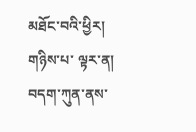མཐོང་བའི་ཕྱིར། གཉིས་པ་ ལྟར་ན། བདག་ཀུན་ནས་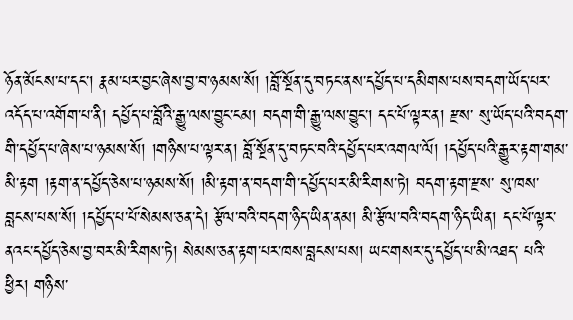ཉོན་མོངས་པ་དང་། རྣམ་པར་བྱང་ཞེས་བྱ་བ་ཉམས་སོ། །བློ་སྔོན་དུ་བཏང་ནས་དཔྱོད་པ་དམིགས་པས་བདག་ཡོད་པར་འདོད་པ་འགོག་པ་ནི། དཔྱོད་པ་བློའི་རྒྱུ་ལས་བྱུང་ངམ། བདག་གི་རྒྱུ་ལས་བྱུང་། དང་པོ་ལྟར་ན། རྫས་ སུ་ཡོད་པའི་བདག་གི་དཔྱོད་པ་ཞེས་པ་ཉམས་སོ། །གཉིས་པ་ལྟར་ན། བློ་སྔོན་དུ་བཏང་བའི་དཔྱོད་པར་འགལ་ལོ། །དཔྱོད་པའི་རྒྱུར་རྟག་གམ་མི་རྟག །རྟག་ན་དཔྱོད་ཅེས་པ་ཉམས་སོ། །མི་རྟག་ན་བདག་གི་དཔྱོད་པར་མི་རིགས་ཏེ། བདག་རྟག་རྫས་ སུ་ཁས་བླངས་པས་སོ། །དཔྱོད་པ་པོ་སེམས་ཅན་དེ། རྩོལ་བའི་བདག་ཉིད་ཡིན་ནམ། མི་རྩོལ་བའི་བདག་ཉིད་ཡིན། དང་པོ་ལྟར་ནའང་དཔྱོད་ཅེས་བྱ་བར་མི་རིགས་ཏེ། སེམས་ཅན་རྟག་པར་ཁས་བླངས་པས། ཡང་གསར་དུ་དཔྱོད་པ་མི་འཐད་ པའི་ཕྱིར། གཉིས་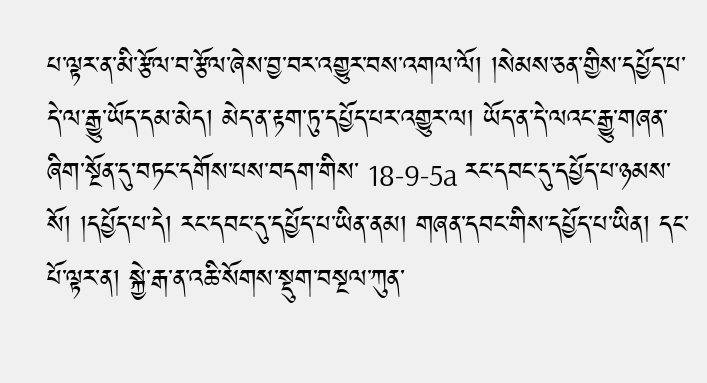པ་ལྟར་ན་མི་རྩོལ་བ་རྩོལ་ཞེས་བྱ་བར་འགྱུར་བས་འགལ་ལོ། །སེམས་ཅན་གྱིས་དཔྱོད་པ་དེ་ལ་རྒྱུ་ཡོད་དམ་མེད། མེད་ན་རྟག་ཏུ་དཔྱོད་པར་འགྱུར་ལ། ཡོད་ན་དེ་ལའང་རྒྱུ་གཞན་ཞིག་སྔོན་དུ་བཏང་དགོས་པས་བདག་གིས་ 18-9-5a རང་དབང་དུ་དཔྱོད་པ་ཉམས་སོ། །དཔྱོད་པ་དེ། རང་དབང་དུ་དཔྱོད་པ་ཡིན་ནམ། གཞན་དབང་གིས་དཔྱོད་པ་ཡིན། དང་པོ་ལྟར་ན། སྐྱེ་རྒ་ན་འཆི་སོགས་སྡུག་བསྔལ་ཀུན་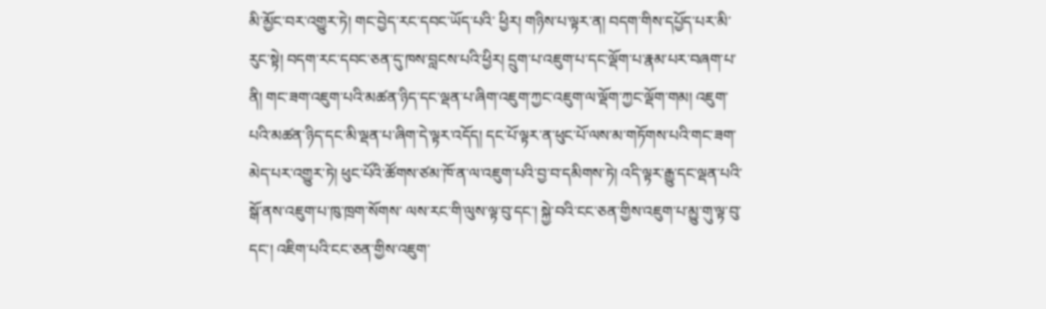མི་མྱོང་བར་འགྱུར་ཏེ། གང་བྱེད་རང་དབང་ཡོད་པའི་ ཕྱིར། གཉིས་པ་ལྟར་ན། བདག་གིས་དཔྱོད་པར་མི་རུང་སྟེ། བདག་རང་དབང་ཅན་དུ་ཁས་བླངས་པའི་ཕྱིར། དྲུག་པ་འཇུག་པ་དང་ལྡོག་པ་རྣམ་པར་བཞག་པ་ནི། གང་ཟག་འཇུག་པའི་མཚན་ཉིད་དང་ལྡན་པ་ཞིག་འཇུག་ཀྱང་འཇུག་ལ་ལྡོག་ཀྱང་ལྡོག་གམ། འཇུག་ པའི་མཚན་ཉིད་དང་མི་ལྡན་པ་ཞིག་དེ་ལྟར་འདོད། དང་པོ་ལྟར་ན་ཕུང་པོ་ལས་མ་གཏོགས་པའི་གང་ཟག་མེད་པར་འགྱུར་ཏེ། ཕུང་པོའི་ཚོགས་ཙམ་ཁོ་ན་ལ་འཇུག་པའི་བྱ་བ་དམིགས་ཏེ། འདི་ལྟར་རྒྱུ་དང་ལྡན་པའི་སྒོ་ནས་འཇུག་པ་ཁུ་ཁྲག་སོགས་ ལས་རང་གི་ལུས་ལྟ་བུ་དང་། སྐྱེ་བའི་ངང་ཅན་གྱིས་འཇུག་པ་མྱུ་གུ་ལྟ་བུ་དང་། འཇིག་པའི་ངང་ཅན་གྱིས་འཇུག་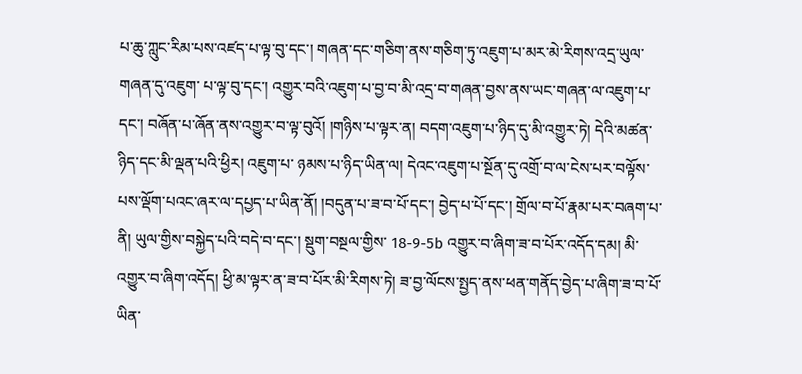པ་ཆུ་ཀླུང་རིམ་པས་འཛད་པ་ལྟ་བུ་དང་། གཞན་དང་གཅིག་ནས་གཅིག་ཏུ་འཇུག་པ་མར་མེ་རིགས་འདྲ་ཡུལ་གཞན་དུ་འཇུག་ པ་ལྟ་བུ་དང་། འགྱུར་བའི་འཇུག་པ་བྱ་བ་མི་འདྲ་བ་གཞན་བྱས་ནས་ཡང་གཞན་ལ་འཇུག་པ་དང་། བཞོན་པ་ཞོན་ནས་འགྱུར་བ་ལྟ་བུའོ། །གཉིས་པ་ལྟར་ན། བདག་འཇུག་པ་ཉིད་དུ་མི་འགྱུར་ཏེ། དེའི་མཚན་ཉིད་དང་མི་ལྡན་པའི་ཕྱིར། འཇུག་པ་ ཉམས་པ་ཉིད་ཡིན་ལ། དེའང་འཇུག་པ་སྔོན་དུ་འགྲོ་བ་ལ་ངེས་པར་བལྟོས་པས་ལྡོག་པའང་ཞར་ལ་དཔྱད་པ་ཡིན་ནོ། །བདུན་པ་ཟ་བ་པོ་དང་། བྱེད་པ་པོ་དང་། གྲོལ་བ་པོ་རྣམ་པར་བཞག་པ་ནི། ཡུལ་གྱིས་བསྐྱེད་པའི་བདེ་བ་དང་། སྡུག་བསྔལ་གྱིས་ 18-9-5b འགྱུར་བ་ཞིག་ཟ་བ་པོར་འདོད་དམ། མི་འགྱུར་བ་ཞིག་འདོད། ཕྱི་མ་ལྟར་ན་ཟ་བ་པོར་མི་རིགས་ཏེ། ཟ་བྱ་ལོངས་སྤྱད་ནས་ཕན་གནོད་བྱེད་པ་ཞིག་ཟ་བ་པོ་ཡིན་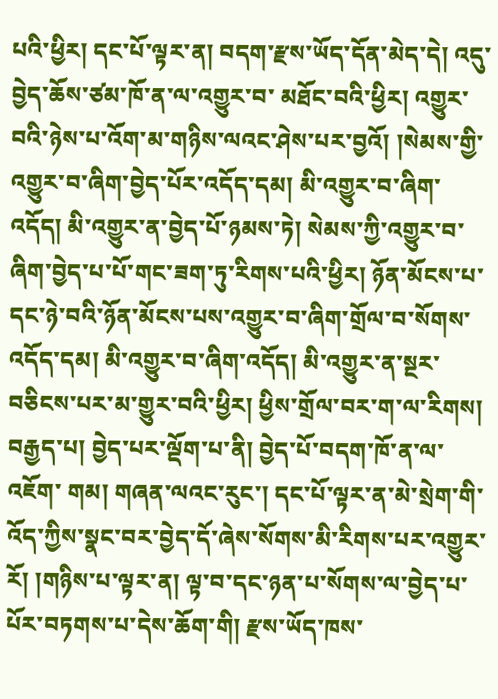པའི་ཕྱིར། དང་པོ་ལྟར་ན། བདག་རྫས་ཡོད་དོན་མེད་དེ། འདུ་བྱེད་ཆོས་ཙམ་ཁོ་ན་ལ་འགྱུར་བ་ མཐོང་བའི་ཕྱིར། འགྱུར་བའི་ཉེས་པ་འོག་མ་གཉིས་ལའང་ཤེས་པར་བྱའོ། །སེམས་གྱི་འགྱུར་བ་ཞིག་བྱེད་པོར་འདོད་དམ། མི་འགྱུར་བ་ཞིག་འདོད། མི་འགྱུར་ན་བྱེད་པོ་ཉམས་ཏེ། སེམས་ཀྱི་འགྱུར་བ་ཞིག་བྱེད་པ་པོ་གང་ཟག་ཏུ་རིགས་པའི་ཕྱིར། ཉོན་མོངས་པ་དང་ཉེ་བའི་ཉོན་མོངས་པས་འགྱུར་བ་ཞིག་གྲོལ་བ་སོགས་འདོད་དམ། མི་འགྱུར་བ་ཞིག་འདོད། མི་འགྱུར་ན་སྔར་བཅིངས་པར་མ་གྱུར་བའི་ཕྱིར། ཕྱིས་གྲོལ་བར་ག་ལ་རིགས། བརྒྱད་པ། བྱེད་པར་ལྡོག་པ་ནི། བྱེད་པོ་བདག་ཁོ་ན་ལ་འཇོག་ གམ། གཞན་ལའང་རུང་། དང་པོ་ལྟར་ན་མེ་སྲེག་གི་འོད་ཀྱིས་སྣང་བར་བྱེད་དོ་ཞེས་སོགས་མི་རིགས་པར་འགྱུར་རོ། །གཉིས་པ་ལྟར་ན། ལྟ་བ་དང་ཉན་པ་སོགས་ལ་བྱེད་པ་པོར་བཏགས་པ་དེས་ཆོག་གི། རྫས་ཡོད་ཁས་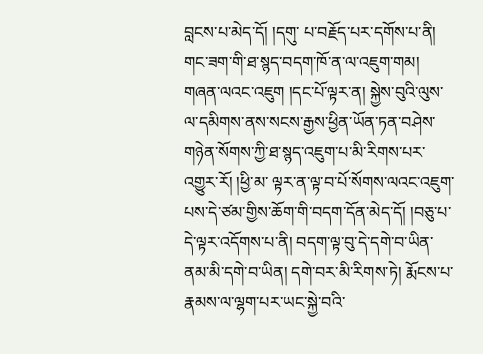བླངས་པ་མེད་དོ། །དགུ་ པ་བརྗོད་པར་དགོས་པ་ནི། གང་ཟག་གི་ཐ་སྙད་བདག་ཁོ་ན་ལ་འཇུག་གམ། གཞན་ལའང་འཇུག །དང་པོ་ལྟར་ན། སྐྱེས་བུའི་ལུས་ལ་དམིགས་ནས་སངས་རྒྱས་ཕྱིན་ཡོན་ཏན་བཤེས་གཉེན་སོགས་ཀྱི་ཐ་སྙད་འཇུག་པ་མི་རིགས་པར་འགྱུར་རོ། །ཕྱི་མ་ ལྟར་ན་ལྟ་བ་པོ་སོགས་ལའང་འཇུག་པས་དེ་ཙམ་གྱིས་ཆོག་གི་བདག་དོན་མེད་དོ། །བཅུ་པ་དེ་ལྟར་འདོགས་པ་ནི། བདག་ལྟ་བུ་དེ་དགེ་བ་ཡིན་ནམ་མི་དགེ་བ་ཡིན། དགེ་བར་མི་རིགས་ཏེ། རྨོངས་པ་རྣམས་ལ་ལྷག་པར་ཡང་སྐྱེ་བའི་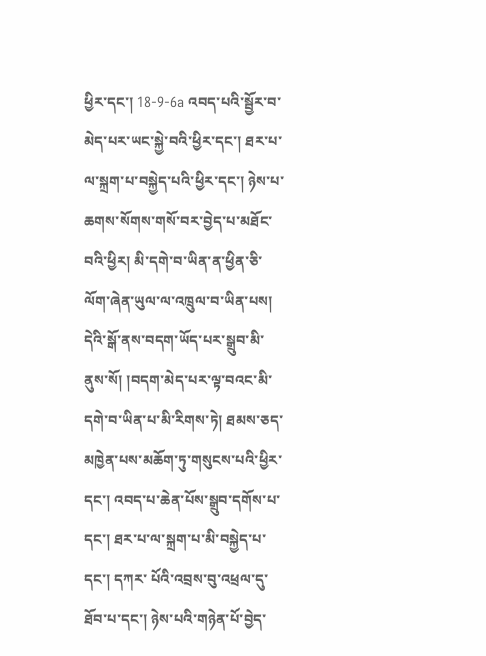ཕྱིར་དང་། 18-9-6a འབད་པའི་སྦྱོར་བ་མེད་པར་ཡང་སྐྱེ་བའི་ཕྱིར་དང་། ཐར་པ་ལ་སྐྲག་པ་བསྐྱེད་པའི་ཕྱིར་དང་། ཉེས་པ་ཆགས་སོགས་གསོ་བར་བྱེད་པ་མཐོང་བའི་ཕྱིར། མི་དགེ་བ་ཡིན་ན་ཕྱིན་ཅི་ལོག་ཞེན་ཡུལ་ལ་འཁྲུལ་བ་ཡིན་པས། དེའི་སྒོ་ནས་བདག་ཡོད་པར་སྒྲུབ་མི་ནུས་སོ། །བདག་མེད་པར་ལྟ་བའང་མི་དགེ་བ་ཡིན་པ་མི་རིགས་ཏེ། ཐམས་ཅད་མཁྱེན་པས་མཆོག་ཏུ་གསུངས་པའི་ཕྱིར་དང་། འབད་པ་ཆེན་པོས་སྒྲུབ་དགོས་པ་དང་། ཐར་པ་ལ་སྐྲག་པ་མི་བསྐྱེད་པ་དང་། དཀར་ པོའི་འབྲས་བུ་འཕྲལ་དུ་ཐོབ་པ་དང་། ཉེས་པའི་གཉེན་པོ་བྱེད་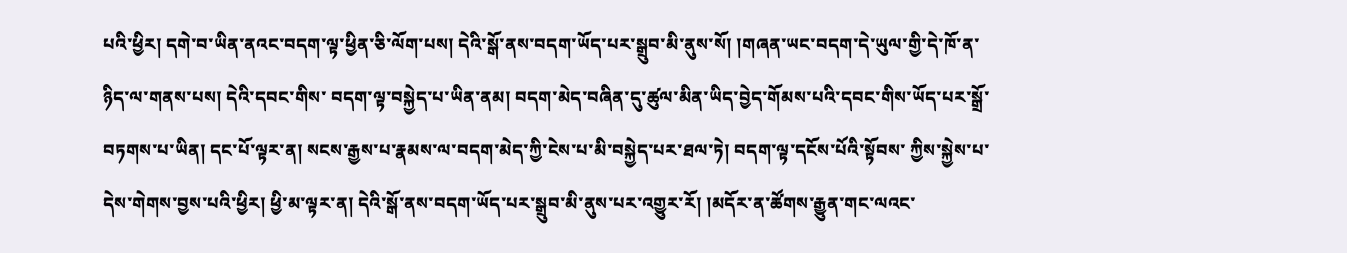པའི་ཕྱིར། དགེ་བ་ཡིན་ནའང་བདག་ལྟ་ཕྱིན་ཅི་ལོག་པས། དེའི་སྒོ་ནས་བདག་ཡོད་པར་སྒྲུབ་མི་ནུས་སོ། །གཞན་ཡང་བདག་དེ་ཡུལ་གྱི་དེ་ཁོ་ན་ཉིད་ལ་གནས་པས། དེའི་དབང་གིས་ བདག་ལྟ་བསྐྱེད་པ་ཡིན་ནམ། བདག་མེད་བཞིན་དུ་ཚུལ་མིན་ཡིད་བྱེད་གོམས་པའི་དབང་གིས་ཡོད་པར་སྒྲོ་བཏགས་པ་ཡིན། དང་པོ་ལྟར་ན། སངས་རྒྱས་པ་རྣམས་ལ་བདག་མེད་ཀྱི་ངེས་པ་མི་བསྐྱེད་པར་ཐལ་ཏེ། བདག་ལྟ་དངོས་པོའི་སྟོབས་ ཀྱིས་སྐྱེས་པ་དེས་གེགས་བྱས་པའི་ཕྱིར། ཕྱི་མ་ལྟར་ན། དེའི་སྒོ་ནས་བདག་ཡོད་པར་སྒྲུབ་མི་ནུས་པར་འགྱུར་རོ། །མདོར་ན་ཚོགས་རྒྱུན་གང་ལའང་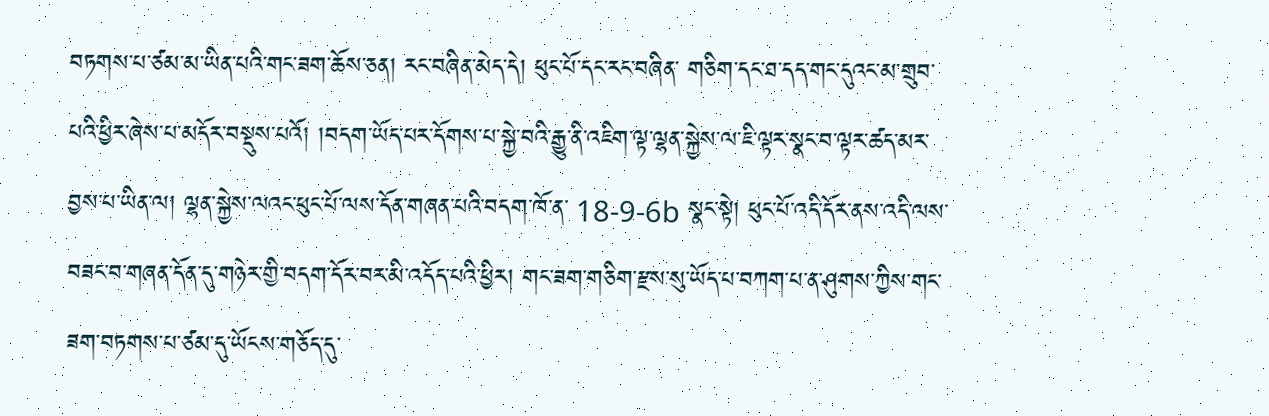བཏགས་པ་ཙམ་མ་ཡིན་པའི་གང་ཟག་ཆོས་ཅན། རང་བཞིན་མེད་དེ། ཕུང་པོ་དང་རང་བཞིན་ གཅིག་དང་ཐ་དད་གང་དུའང་མ་གྲུབ་པའི་ཕྱིར་ཞེས་པ་མདོར་བསྡུས་པའོ། །བདག་ཡོད་པར་དོགས་པ་སྐྱེ་བའི་རྒྱུ་ནི་འཇིག་ལྟ་ལྷན་སྐྱེས་ལ་ཇི་ལྟར་སྣང་བ་ལྟར་ཚད་མར་བྱས་པ་ཡིན་ལ། ལྷན་སྐྱེས་ལའང་ཕུང་པོ་ལས་དོན་གཞན་པའི་བདག་ཁོ་ན་ 18-9-6b སྣང་སྟེ། ཕུང་པོ་འདི་དོར་ནས་འདི་ལས་བཟང་བ་གཞན་དོན་དུ་གཉེར་གྱི་བདག་དོར་བར་མི་འདོད་པའི་ཕྱིར། གང་ཟག་གཅིག་རྫས་སུ་ཡོད་པ་བཀག་པ་ན་ཤུགས་ཀྱིས་གང་ཟག་བཏགས་པ་ཙམ་དུ་ཡོངས་གཅོད་དུ་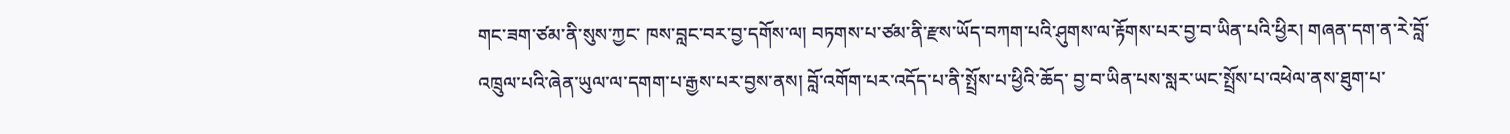གང་ཟག་ཙམ་ནི་སུས་ཀྱང་ ཁས་བླང་བར་བྱ་དགོས་ལ། བཏགས་པ་ཙམ་ནི་རྫས་ཡོད་བཀག་པའི་ཤུགས་ལ་རྟོགས་པར་བྱ་བ་ཡིན་པའི་ཕྱིར། གཞན་དག་ན་རེ་བློ་འཁྲུལ་པའི་ཞེན་ཡུལ་ལ་དགག་པ་རྒྱས་པར་བྱས་ནས། བློ་འགོག་པར་འདོད་པ་ནི་སྤྲོས་པ་ཕྱིའི་ཆོད་ བྱ་བ་ཡིན་པས་སླར་ཡང་སྤྲོས་པ་འཕེལ་ནས་ཐུག་པ་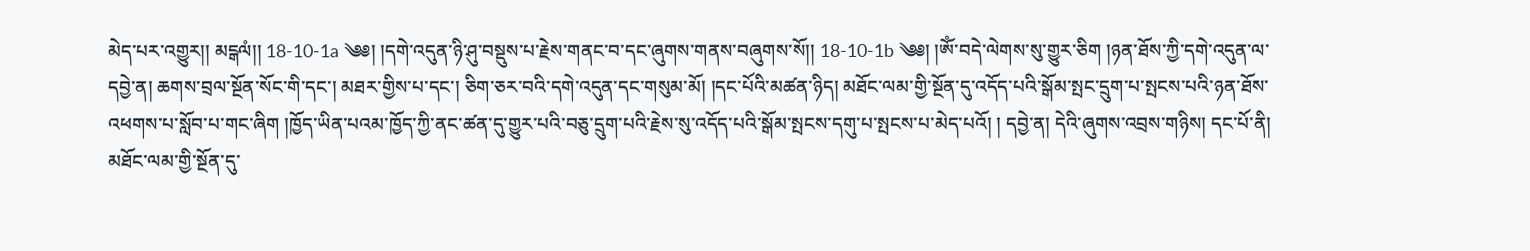མེད་པར་འགྱུར།། མངྒལཾ།། 18-10-1a ༄༅། །དགེ་འདུན་ཉི་ཤུ་བསྡུས་པ་རྗེས་གནང་བ་དང་ཞུགས་གནས་བཞུགས་སོ།། 18-10-1b ༄༅། །ཨོཾ་བདེ་ལེགས་སུ་གྱུར་ཅིག །ཉན་ཐོས་ཀྱི་དགེ་འདུན་ལ་དབྱེ་ན། ཆགས་བྲལ་སྔོན་སོང་གི་དང་། མཐར་གྱིས་པ་དང་། ཅིག་ཅར་བའི་དགེ་འདུན་དང་གསུམ་མོ། །དང་པོའི་མཚན་ཉིད། མཐོང་ལམ་གྱི་སྔོན་དུ་འདོད་པའི་སྒོམ་སྤང་དྲུག་པ་སྤངས་པའི་ཉན་ཐོས་འཕགས་པ་སློབ་པ་གང་ཞིག །ཁྱོད་ཡིན་པའམ་ཁྱོད་ཀྱི་ནང་ཚན་དུ་གྱུར་པའི་བཅུ་དྲུག་པའི་རྗེས་སུ་འདོད་པའི་སྒོམ་སྤངས་དགུ་པ་སྤངས་པ་མེད་པའོ། ། དབྱེ་ན། དེའི་ཞུགས་འབྲས་གཉིས། དང་པོ་ནི། མཐོང་ལམ་གྱི་སྔོན་དུ་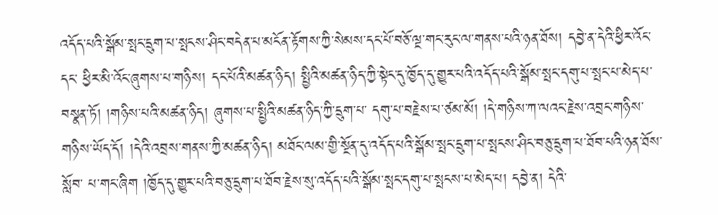འདོད་པའི་སྒོམ་སྤང་དྲུག་པ་སྤངས་ཤིང་བདེན་པ་མངོན་རྟོགས་ཀྱི་སེམས་དང་པོ་བཅོ་ལྔ་གང་རུང་ལ་གནས་པའི་ཉན་ཐོས། དབྱེ་ན་དེའི་ཕྱིར་འོང་དང་ ཕྱིར་མི་འོང་ཞུགས་པ་གཉིས། དང་པོའི་མཚན་ཉིད། སྤྱིའི་མཚན་ཉིད་ཀྱི་སྟེང་དུ་ཁྱོད་དུ་གྱུར་པའི་འདོད་པའི་སྒོམ་སྤང་དགུ་པ་སྤང་པ་མེད་པ་བསྣན་ཏོ། །གཉིས་པའི་མཚན་ཉིད། ཞུགས་པ་སྤྱིའི་མཚན་ཉིད་ཀྱི་དྲུག་པ་ དགུ་པ་བརྗེས་པ་ཙམ་མོ། །དེ་གཉིས་ཀ་ལའང་རྗེས་འབྲང་གཉིས་གཉིས་ཡོད་དོ། །དེའི་འབྲས་གནས་ཀྱི་མཚན་ཉིད། མཐོང་ལམ་གྱི་སྔོན་དུ་འདོད་པའི་སྒོམ་སྤང་དྲུག་པ་སྤངས་ཤིང་བཅུ་དྲུག་པ་ཐོབ་པའི་ཉན་ཐོས་སློབ་ པ་གང་ཞིག །ཁྱོད་དུ་གྱུར་པའི་བཅུ་དྲུག་པ་ཐོབ་རྗེས་སུ་འདོད་པའི་སྒོམ་སྤང་དགུ་པ་སྤངས་པ་མེད་པ། དབྱེ་ན། དེའི་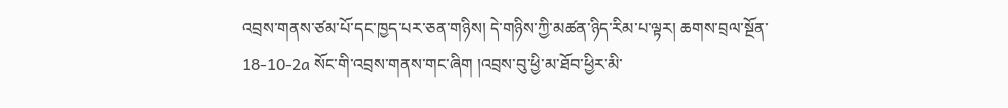འབྲས་གནས་ཙམ་པོ་དང་ཁྱད་པར་ཅན་གཉིས། དེ་གཉིས་ཀྱི་མཚན་ཉིད་རིམ་པ་ལྟར། ཆགས་བྲལ་སྔོན་ 18-10-2a སོང་གི་འབྲས་གནས་གང་ཞིག །འབྲས་བུ་ཕྱི་མ་ཐོབ་ཕྱིར་མི་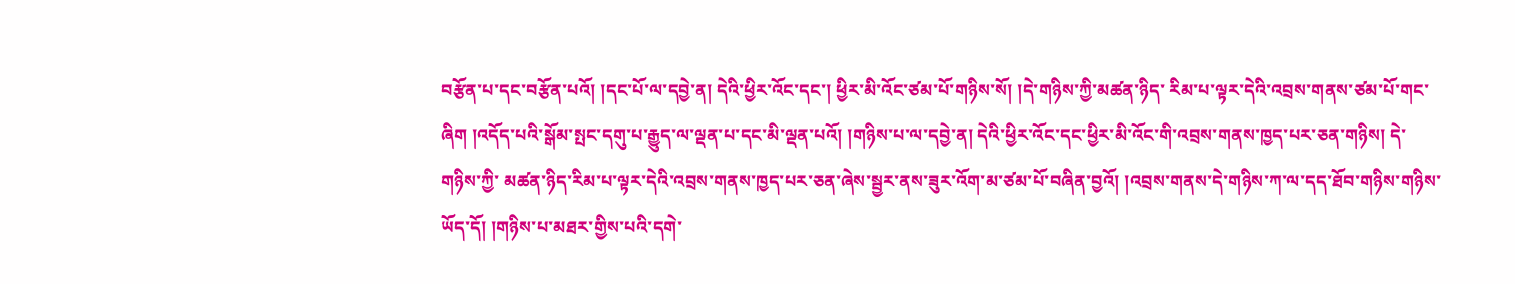བརྩོན་པ་དང་བརྩོན་པའོ། །དང་པོ་ལ་དབྱེ་ན། དེའི་ཕྱིར་འོང་དང་། ཕྱིར་མི་འོང་ཙམ་པོ་གཉིས་སོ། །དེ་གཉིས་ཀྱི་མཚན་ཉིད་ རིམ་པ་ལྟར་དེའི་འབྲས་གནས་ཙམ་པོ་གང་ཞིག །འདོད་པའི་སྒོམ་སྤང་དགུ་པ་རྒྱུད་ལ་ལྡན་པ་དང་མི་ལྡན་པའོ། །གཉིས་པ་ལ་དབྱེ་ན། དེའི་ཕྱིར་འོང་དང་ཕྱིར་མི་འོང་གི་འབྲས་གནས་ཁྱད་པར་ཅན་གཉིས། དེ་གཉིས་ཀྱི་ མཚན་ཉིད་རིམ་པ་ལྟར་དེའི་འབྲས་གནས་ཁྱད་པར་ཅན་ཞེས་སྦྱར་ནས་ཟུར་འོག་མ་ཙམ་པོ་བཞིན་བྱའོ། །འབྲས་གནས་དེ་གཉིས་ཀ་ལ་དད་ཐོབ་གཉིས་གཉིས་ཡོད་དོ། །གཉིས་པ་མཐར་གྱིས་པའི་དགེ་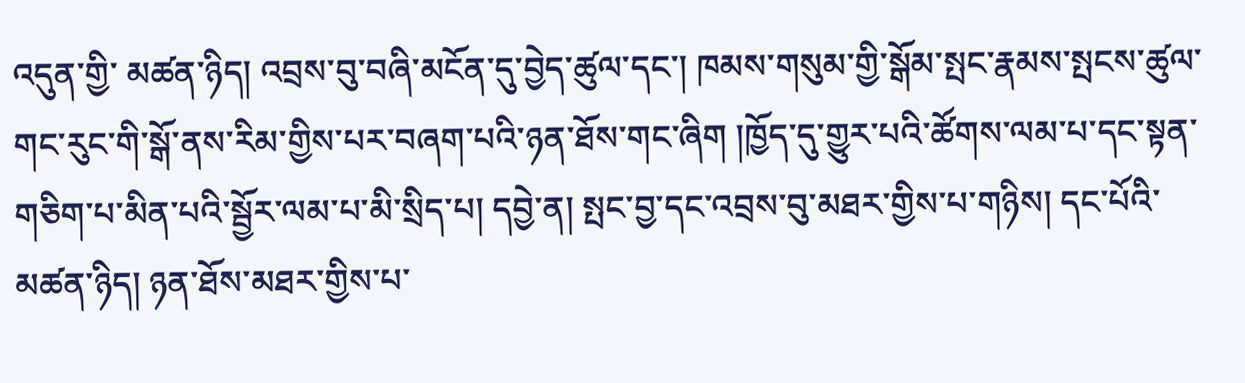འདུན་གྱི་ མཚན་ཉིད། འབྲས་བུ་བཞི་མངོན་དུ་བྱེད་ཚུལ་དང་། ཁམས་གསུམ་གྱི་སྒོམ་སྤང་རྣམས་སྤངས་ཚུལ་གང་རུང་གི་སྒོ་ནས་རིམ་གྱིས་པར་བཞག་པའི་ཉན་ཐོས་གང་ཞིག །ཁྱོད་དུ་གྱུར་པའི་ཚོགས་ལམ་པ་དང་སྟན་ གཅིག་པ་མིན་པའི་སྦྱོར་ལམ་པ་མི་སྲིད་པ། དབྱེ་ན། སྤང་བྱ་དང་འབྲས་བུ་མཐར་གྱིས་པ་གཉིས། དང་པོའི་མཚན་ཉིད། ཉན་ཐོས་མཐར་གྱིས་པ་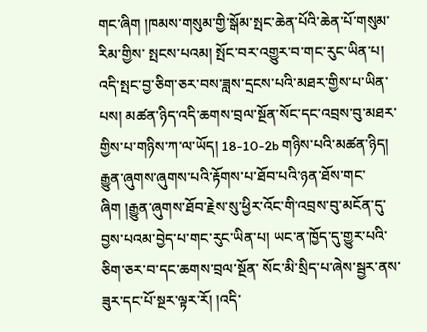གང་ཞིག །ཁམས་གསུམ་གྱི་སྒོམ་སྤང་ཆེན་པོའི་ཆེན་པོ་གསུམ་རིམ་གྱིས་ སྤངས་པའམ། སྤོང་བར་འགྱུར་བ་གང་རུང་ཡིན་པ། འདི་སྤང་བྱ་ཅིག་ཅར་བས་ཟླས་དྲངས་པའི་མཐར་གྱིས་པ་ཡིན་པས། མཚན་ཉིད་འདི་ཆགས་བྲལ་སྔོན་སོང་དང་འབྲས་བུ་མཐར་གྱིས་པ་གཉིས་ཀ་ལ་ཡོད། 18-10-2b གཉིས་པའི་མཚན་ཉིད། རྒྱུན་ཞུགས་ཞུགས་པའི་རྟོགས་པ་ཐོབ་པའི་ཉན་ཐོས་གང་ཞིག །རྒྱུན་ཞུགས་ཐོབ་རྗེས་སུ་ཕྱིར་འོང་གི་འབྲས་བུ་མངོན་དུ་བྱས་པའམ་བྱེད་པ་གང་རུང་ཡིན་པ། ཡང་ན་ཁྱོད་དུ་གྱུར་པའི་ཅིག་ཅར་བ་དང་ཆགས་བྲལ་སྔོན་ སོང་མི་སྲིད་པ་ཞེས་སྦྱར་ནས་ཟུར་དང་པོ་སྔར་ལྟར་རོ། །འདི་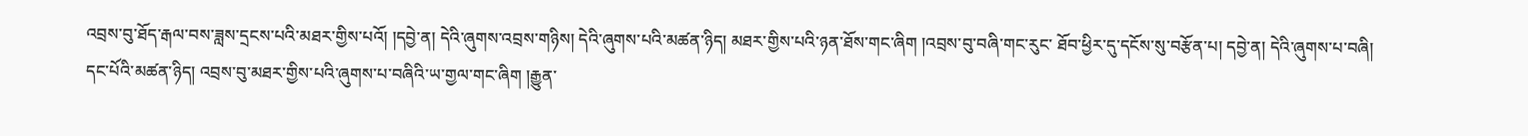འབྲས་བུ་ཐོད་རྒལ་བས་ཟླས་དྲངས་པའི་མཐར་གྱིས་པའོ། །དབྱེ་ན། དེའི་ཞུགས་འབྲས་གཉིས། དེའི་ཞུགས་པའི་མཚན་ཉིད། མཐར་གྱིས་པའི་ཉན་ཐོས་གང་ཞིག །འབྲས་བུ་བཞི་གང་རུང་ ཐོབ་ཕྱིར་དུ་དངོས་སུ་བརྩོན་པ། དབྱེ་ན། དེའི་ཞུགས་པ་བཞི། དང་པོའི་མཚན་ཉིད། འབྲས་བུ་མཐར་གྱིས་པའི་ཞུགས་པ་བཞིའི་ཡ་གྱལ་གང་ཞིག །རྒྱུན་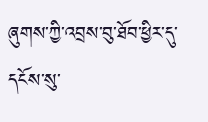ཞུགས་ཀྱི་འབྲས་བུ་ཐོབ་ཕྱིར་དུ་དངོས་སུ་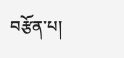བརྩོན་པ།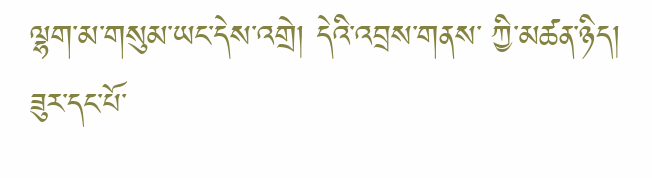ལྷག་མ་གསུམ་ཡང་དེས་འགྲེ། དེའི་འབྲས་གནས་ ཀྱི་མཚན་ཉིད། ཟུར་དང་པོ་